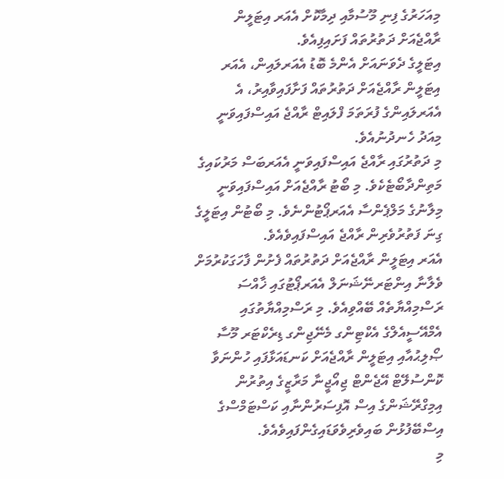މިއަހަރުގެ ފިނި މޫސުމާއި ދިމާކޮށް އެއަރ އިޓަލީން ރާއްޖެއަށް ދަތުރުތައް ފަށައިފިއެވެ.
އިޓަލީގެ ދެވަނައަށް އެންމެ ބޮޑު އެއަރލައިން، އެއަރ އިޓަލީން ރާއްޖެއަށް ދަތުރުތައް ފަށާފައިވާއިރު، އެ އެއަރލައިންގެ ފުރަތަމަ ފްލައިޓް ރާއްޖެ އައިސްފައިވަނީ މިއަދު ހެނދުނުއެވެ.
މި ދަތުރުގައި ރާއްޖެ އައިސްފައިވަނީ އެއަރބަސް މަރުކައިގެ މަތިންދާބޯޓެކެވެ. މި ބޯޓު ރާއްޖެއަށް އައިސްފައިވަނީ މިލާނުގެ މަލްޕެންސާ އެއަރޕޯޓުންނެވެ. މި ބޯޓުން އިޓަލީގެ ގިނަ ފަތުރުވެރިން ރާއްޖެ އައިސްފައިވެއެވެ.
އެއަރ އިޓަލީން ރާއްޖެއަށް ދަތުރުތައް ފެށުން ފާހަގަކުރުމަށް ވެލާނާ އިންޓަރނޭޝަނަލް އެއަރޕޯޓުގައި ޚާއްސަ ރަސްމިއްޔާތެއް ބޭއްވިއެވެ. މި ރަސްމިއްޔާތުގައި އެމްއޭސީއެލްގެ އެކްޓިންގ މެނޭޖިންގ ޑިރެކްޓަރ މޫސާ ޞޯލިޙުއާއި އިޓަލީން ރާއްޖެއަށް ކަނޑައަޅާފައި ހުންނަވާ ކޮންސުލޭޓް އޭޖެންޓް ޖިއޯޖީނާ މަރާޒީގެ އިތުރުން އިމިގްރޭޝަންގެ އިސް އޮފިސަރުންނާއި ކަސްޓަމްސްގެ އިސްބޭފުޅުން ބައިވެރިވެވަޑައިގެންފައިވެއެވެ.
މި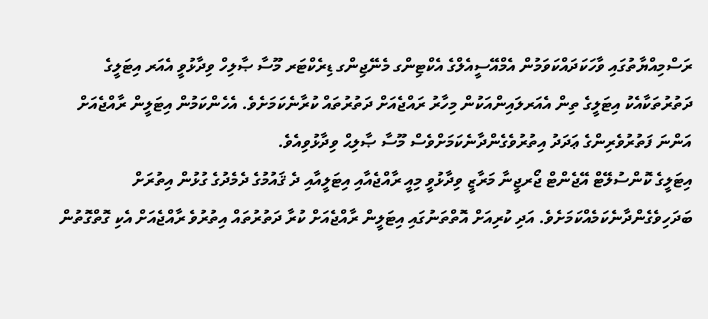ރަސްމިއްޔާތުގައި ވާހަކަދައްކަވަމުން އެމްއޭސީއެލްގެ އެކްޓިންގ މެނޭޖިންގ ޑިރެކްޓަރ މޫސާ ޞާލިހް ވިދާޅުވީ އެއަރ އިޓަލީގެ ދަތުރުތަކާއެކު އިޓަލީގެ ތިން އެއަރލައިންއަކުން މިހާރު ރައްޖެއަށް ދަތުރުތައް ކުރާނެކަމަށެވެ. އެހެންކަމުން އިޓަލީން ރާއްޖެއަށް އަންނަ ފަތުރުވެރިންގެ ޢަދަދު އިތުރުވެގެންދާނެކަމަށްވެސް މޫސާ ޞާލިޙް ވިދާޅުވިއެވެ.
އިޓަލީގެ ކޮންސުލޭޓް އޭޖެންޓް ޖޯރޖީނާ މަރާޒީ ވިދާޅުވީ މިއީ ރާއްޖެއާއި އިޓަލީއާއި ދެ ޤައުމުގެ ދެމެދުގެ ގުޅުން އިތުރަށް ބަދަހިވެގެންދާނެކަމެއްކަމަށެވެ. އަދި ކުރިއަށް އޮތްތަނުގައި އިޓަލީން ރާއްޖެއަށް ކުރާ ދަތުރުތައް އިތުރުވެ ރާއްޖެއަށް އެކި ގޮތްގޮތުން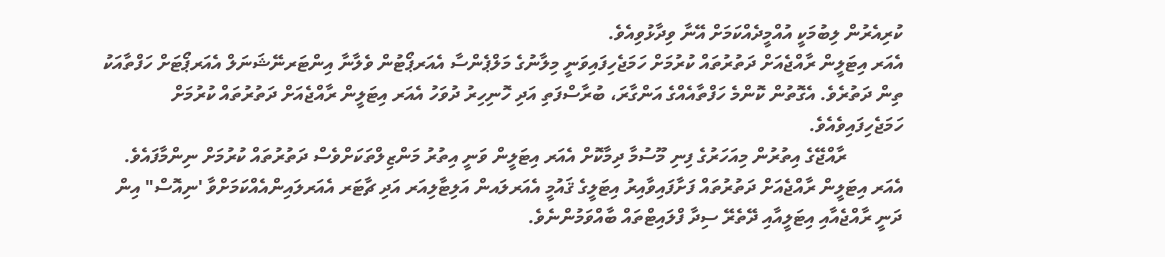ކުރިއެރުން ލިބުމަކީ އުއްމީދެއްކަމަށް އޭނާ ވިދާޅުވިއެވެ.
އެއަރ އިޓަލީން ރާއްޖެއަށް ދަތުރުތައް ކުރުމަށް ހަމަޖެހިފައިވަނީ މިލާނުގެ މަލްޕެންސާ އެއަރޕޯޓުން ވެލާނާ އިންޓަރނޭޝަނަލް އެއަރޕޯޓަށް ހަފްތާއަކު ތިން ދަތުރެވެ. އެގޮތުން ކޮންމެ ހަފްތާއެއްގެ އަންގާރަ، ބުރާސްފަތި އަދި ހޮނިހިރު ދުވަހު އެއަރ އިޓަލީން ރާއްޖެއަށް ދަތުރުތައް ކުރުމަށް ހަމަޖެހިފައިވެއެވެ.
            ރާއްޖޭގެ އިތުރުން މިއަހަރުގެ ފިނި މޫސުމާ ދިމާކޮށް އެއަރ އިޓަލީން ވަނީ އިތުރު މަންޒިލްތަކަށްވެސް ދަތުރުތައް ކުރުމަށް ނިންމާފައެވެ.
އެއަރ އިޓަލީން ރާއްޖެއަށް ދަތުރުތައް ފަށާފައިވާއިރު އިޓަލީގެ ޤައުމީ އެއަރލައން އަލިޓާލިއަރ އަދި ޗާޓަރ އެއަރލައިންއެއްކަމަށްވާ 'ނިއޮސް" އިން ދަނީ ރާއްޖެއާއި އިޓަލީއާއި ދޭތެރޭ ސިދާ ފްލައިޓްތައް ބާއްވަމުންނެވެ.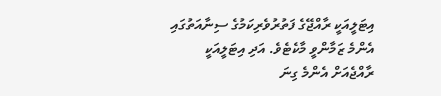އިޓަލީއަކީ ރާއްޖޭގެ ފަތުރުވެރިކަމުގެ ސިނާއަތުގައި އެންމެ ޒަމާންވީ މާކެޓެވެ. އަދި އިޓަލީއަކީ ރާއްޖެއަށް އެންމެ ގިނަ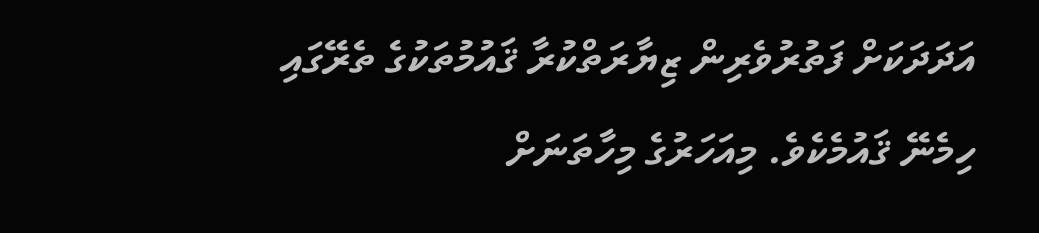އަދަދަކަށް ފަތުރުވެރިން ޒިޔާރަތްކުރާ ޤައުމުތަކުގެ ތެރޭގައި ހިމެނޭ ޤައުމެކެވެ. މިއަހަރުގެ މިހާތަނަށް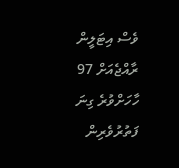ވެސް އިޓަލީން ރާއްޖެއަށް 97 ހާހަށްވުރެ ގިނަ ފަތުރުވެރިން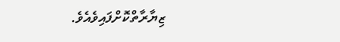ޒިޔާރާތްކޮށްފައިވެއެވެ.